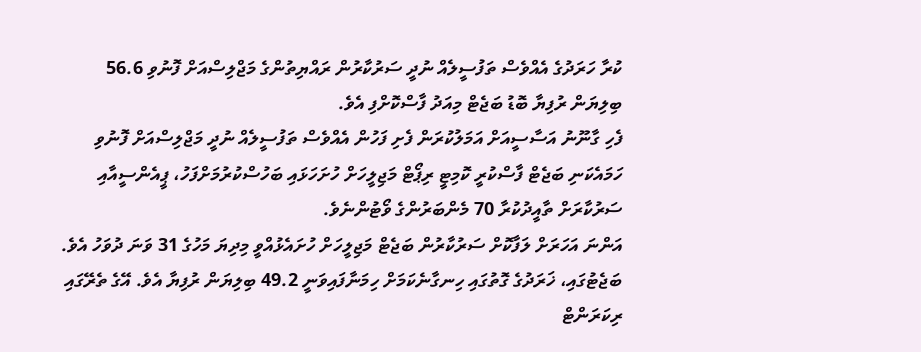ކުރާ ހަރަދުގެ އެއްވެސް ތަފުސީލެއް ނުދީ ސަރުކާރުން ރައްޔިތުންގެ މަޖްލިސްއަށް ފޮނުވި 56.6 ބިލިޔަން ރުފިޔާ ބޮޑު ބަޖެޓް މިއަދު ފާސްކޮށްފި އެވެ.
ފެހި ގާނޫނު އަސާސީއަށް އަމަލުކުރަން ފެށި ފަހުން އެއްވެސް ތަފުސީލެއް ނުދީ މަޖްލިސްއަށް ފޮނުވި ހަމައެކަނި ބަޖެޓް ފާސްކުރީ ކޮމިޓީ ރިޕޯޓް މަޖިލީހަށް ހުށަހަޅައި ބަހުސްކުރުމަށްފަހު، ޕީއެންސީއާއި ސަރުކާރަށް ތާއީދުކުރާ 70 މެންބަރުންގެ ވޯޓުންނެވެ.
އަންނަ އަހަރަށް ލަފާކޮށް ސަރުކާރުން ބަޖެޓް މަޖިލީހަށް ހުށައެޅުއްވީ މިދިޔަ މަހުގެ 31 ވަނަ ދުވަހު އެވެ. ބަޖެޓުގައި، ޚަރަދުގެ ގޮތުގައި ހިނގާނެކަމަށް ހިމަނާފައިވަނީ 49.2 ބިލިޔަން ރުފިޔާ އެވެ. އޭގެ ތެރޭގައި ރިކަރަންޓް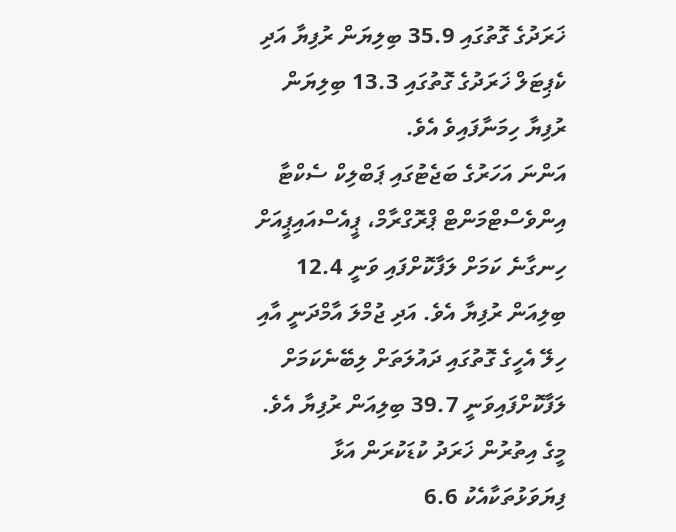ޚަރަދުގެ ގޮތުގައި 35.9 ބިލިޔަން ރުފިޔާ އަދި ކެޕިޓަލް ޚަރަދުގެ ގޮތުގައި 13.3 ބިލިޔަން ރުފިޔާ ހިމަނާފައިވެ އެވެ.
އަންނަ އަހަރުގެ ބަޖެޓުގައި ޕަބްލިކް ސެކްޓާ އިންވެސްޓްމަންޓް ޕްރޮގްރާމް، ޕީއެސްއައިޕީއަށް ހިނގާނެ ކަމަށް ލަފާކޮށްފައި ވަނީ 12.4 ބިލިއަން ރުފިޔާ އެވެ. އަދި ޖުމްލަ އާމްދަނީ އާއި ހިލޭ އެހީގެ ގޮތުގައި ދައުލަތަށް ލިބޭނެކަމަށް ލަފާކޮށްފައިވަނީ 39.7 ބިލިއަން ރުފިޔާ އެވެ.
މީގެ އިތުރުން ޚަރަދު ކުޑަކުރަން އަޅާ ފިޔަވަޅުތަކާއެކު 6.6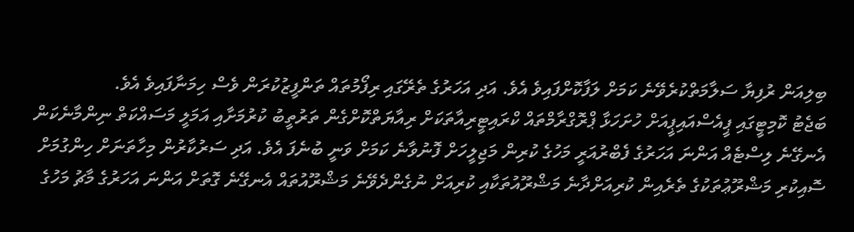ބިލިއަން ރުފިޔާ ސަލާމަތްކުރެވޭނެ ކަމަށް ލަފާކޮށްފައިވެ އެވެ. އަދި އަހަރުގެ ތެރޭގައި ރިފޯމުތައް ތަންފީޒުކުރަން ވެސް ހިމަނާފައިވެ އެވެ.
ބަޖެޓު ކޮމިޓީގައި ޕީއެސްއައިޕީއަށް ހުށަހަޅާ ޕްރޮގްރާމްތައް ކްރައިޓީރިއާތަކަށް ރިއާޔަތްކޮށްގެން ތަރުތީބު ކުރުމަށާއި އަމަލީ މަސައްކަތް ނިންމާނެކަން އެނގޭނެ ލިސްޓެއް އަންނަ އަހަރުގެ ފެބްރުއަރީ މަހުގެ ކުރިން މަޖިލީހަށް ފޮނުވާނެ ކަމަށް ވަނީ ބުނެފަ އެވެ. އަދި ސަރުކާރުން މިހާތަނަށް ހިންގުމަށް ސޮއިކުރި މަޝްރޫޢުތަކުގެ ތެރެއިން ކުރިއަށްދާނެ މަޝްރޫއުތަކާއި ކުރިއަށް ނުގެންދެވޭނެ މަޝްރޫއުތައް އެނގޭނެ ގޮތަށް އަންނަ އަހަރުގެ މާޗު މަހުގެ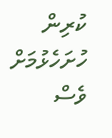ކުރިން ހުށަހެޅުމަށް ވެސް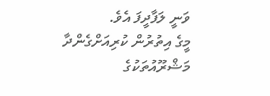ވަނީ ލަފާދީފަ އެވެ.
މީގެ އިތުރުން ކުރިއަށްގެންދާ މަޝްރޫއުތަކުގެ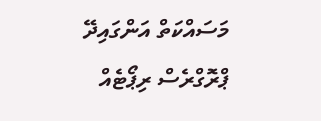މަސައްކަތް އަންގައިދޭ ޕްރޮގްރެސް ރިޕޯޓެއް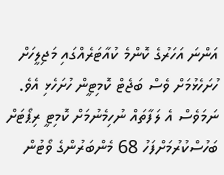އަންނަ އަހަރުގެ ކޮންމެ ކުއާޓަރެއްގައި މަޖިލީހަށް ހުށަހެޅުމަށް ވެސް ބަޖެޓް ކޮމިޓީން ހުށަހެޅި އެވެ. ނަމަވެސް އެ ލަފާތައް ނުހިމެނުމަށް ކޮމިޓީ ރިޕޯޓަށް ބަހުސްކުރުމަށްފަހު 68 މެންބަރުންގެ ވޯޓުން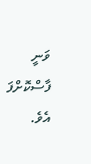ވަނީ ފާސްކޮށްފަ އެވެ.